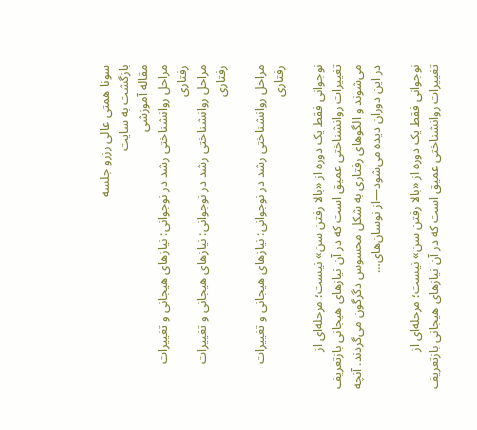سونا همتی عالی رزرو جلسه
بازگشت به سایت
مقاله آموزشی
مراحل روانشناختی رشد در نوجوانی: نیازهای هیجانی و تغییرات رفتاری
مراحل روانشناختی رشد در نوجوانی: نیازهای هیجانی و تغییرات رفتاری

مراحل روانشناختی رشد در نوجوانی: نیازهای هیجانی و تغییرات رفتاری

نوجوانی فقط یک دوره از «بالا رفتن سن» نیست؛ مرحله‌ای از تغییرات روانشناختی عمیق است که در آن نیازهای هیجانی بازتعریف می‌شوند و الگوهای رفتاری به شکل محسوس دگرگون می‌گردند. آنچه در این دوران دیده می‌شود—از نوسان‌های…

نوجوانی فقط یک دوره از «بالا رفتن سن» نیست؛ مرحله‌ای از تغییرات روانشناختی عمیق است که در آن نیازهای هیجانی بازتعریف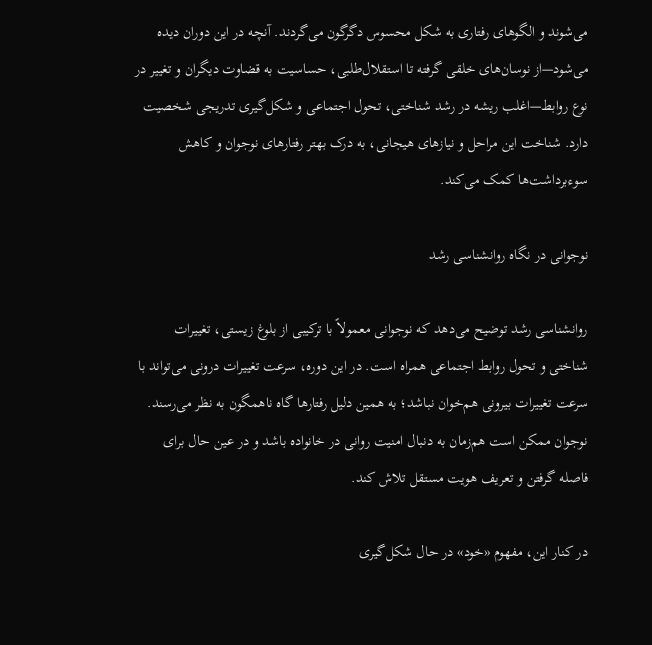می‌شوند و الگوهای رفتاری به شکل محسوس دگرگون می‌گردند. آنچه در این دوران دیده می‌شود—از نوسان‌های خلقی گرفته تا استقلال‌طلبی، حساسیت به قضاوت دیگران و تغییر در نوع روابط—اغلب ریشه در رشد شناختی، تحول اجتماعی و شکل‌گیری تدریجی شخصیت دارد. شناخت این مراحل و نیازهای هیجانی، به درک بهتر رفتارهای نوجوان و کاهش سوءبرداشت‌ها کمک می‌کند.

نوجوانی در نگاه روانشناسی رشد

روانشناسی رشد توضیح می‌دهد که نوجوانی معمولاً با ترکیبی از بلوغ زیستی، تغییرات شناختی و تحول روابط اجتماعی همراه است. در این دوره، سرعت تغییرات درونی می‌تواند با سرعت تغییرات بیرونی هم‌خوان نباشد؛ به همین دلیل رفتارها گاه ناهمگون به نظر می‌رسند. نوجوان ممکن است هم‌زمان به دنبال امنیت روانی در خانواده باشد و در عین حال برای فاصله گرفتن و تعریف هویت مستقل تلاش کند.

در کنار این، مفهوم «خود» در حال شکل‌گیری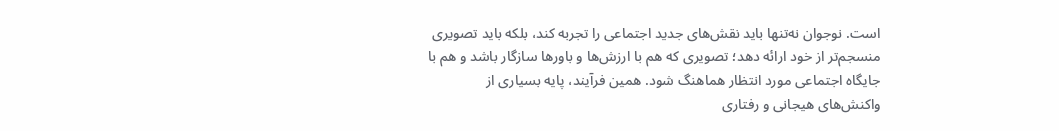است. نوجوان نه‌تنها باید نقش‌های جدید اجتماعی را تجربه کند، بلکه باید تصویری منسجم‌تر از خود ارائه دهد؛ تصویری که هم با ارزش‌ها و باورها سازگار باشد و هم با جایگاه اجتماعی مورد انتظار هماهنگ شود. همین فرآیند، پایه بسیاری از واکنش‌های هیجانی و رفتاری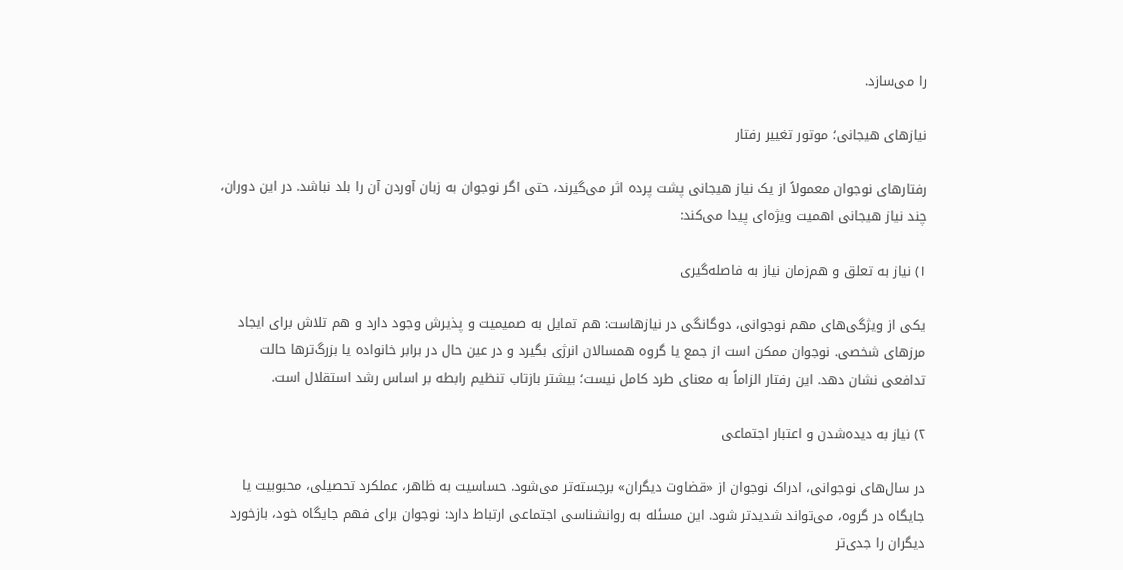را می‌سازد.

نیازهای هیجانی؛ موتور تغییر رفتار

رفتارهای نوجوان معمولاً از یک نیاز هیجانی پشت پرده اثر می‌گیرند، حتی اگر نوجوان به زبان آوردن آن را بلد نباشد. در این دوران، چند نیاز هیجانی اهمیت ویژه‌ای پیدا می‌کند:

۱) نیاز به تعلق و هم‌زمان نیاز به فاصله‌گیری

یکی از ویژگی‌های مهم نوجوانی، دوگانگی در نیازهاست: هم تمایل به صمیمیت و پذیرش وجود دارد و هم تلاش برای ایجاد مرزهای شخصی. نوجوان ممکن است از جمع یا گروه همسالان انرژی بگیرد و در عین حال در برابر خانواده یا بزرگ‌ترها حالت تدافعی نشان دهد. این رفتار الزاماً به معنای طرد کامل نیست؛ بیشتر بازتاب تنظیم رابطه بر اساس رشد استقلال است.

۲) نیاز به دیده‌شدن و اعتبار اجتماعی

در سال‌های نوجوانی، ادراک نوجوان از «قضاوت دیگران» برجسته‌تر می‌شود. حساسیت به ظاهر، عملکرد تحصیلی، محبوبیت یا جایگاه در گروه، می‌تواند شدیدتر شود. این مسئله به روانشناسی اجتماعی ارتباط دارد: نوجوان برای فهم جایگاه خود، بازخورد دیگران را جدی‌تر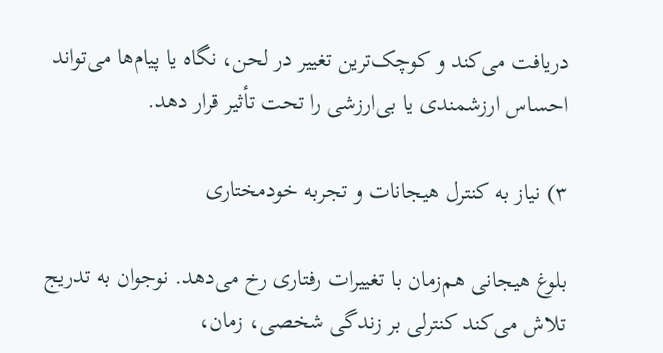دریافت می‌کند و کوچک‌ترین تغییر در لحن، نگاه یا پیام‌ها می‌تواند احساس ارزشمندی یا بی‌ارزشی را تحت تأثیر قرار دهد.

۳) نیاز به کنترل هیجانات و تجربه خودمختاری

بلوغ هیجانی هم‌زمان با تغییرات رفتاری رخ می‌دهد. نوجوان به تدریج تلاش می‌کند کنترلی بر زندگی شخصی، زمان،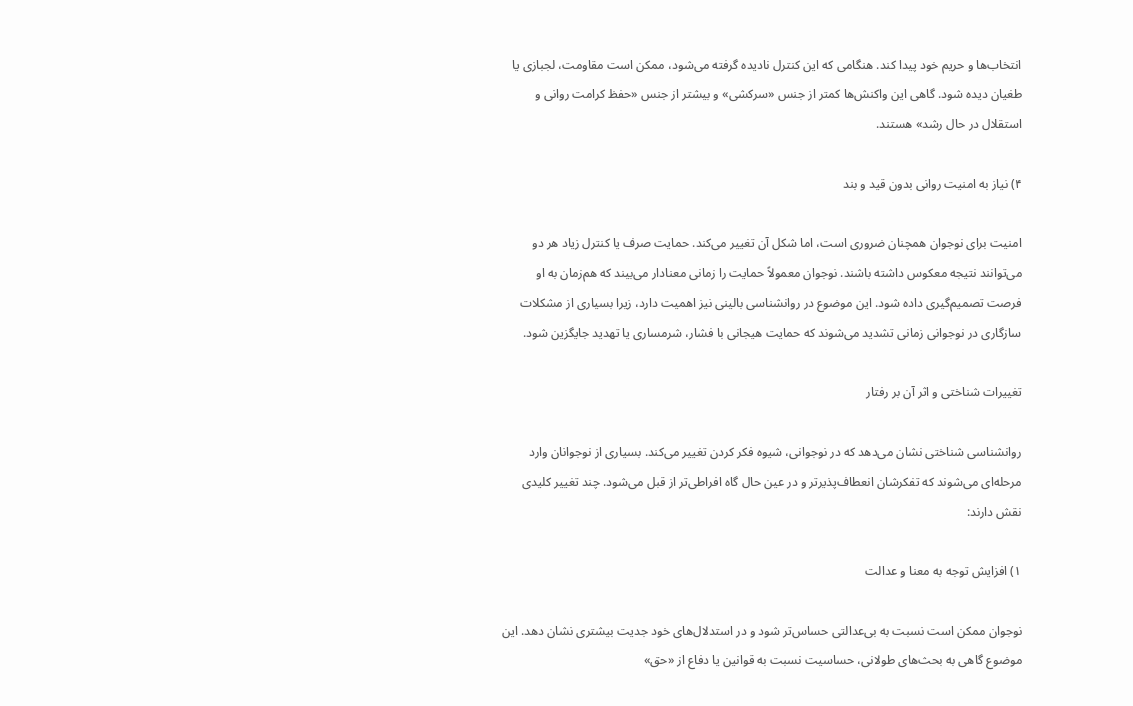انتخاب‌ها و حریم خود پیدا کند. هنگامی که این کنترل نادیده گرفته می‌شود، ممکن است مقاومت، لجبازی یا طغیان دیده شود. گاهی این واکنش‌ها کمتر از جنس «سرکشی» و بیشتر از جنس «حفظ کرامت روانی و استقلال در حال رشد» هستند.

۴) نیاز به امنیت روانی بدون قید و بند

امنیت برای نوجوان همچنان ضروری است، اما شکل آن تغییر می‌کند. حمایت صرف یا کنترل زیاد هر دو می‌توانند نتیجه معکوس داشته باشند. نوجوان معمولاً حمایت را زمانی معنادار می‌بیند که هم‌زمان به او فرصت تصمیم‌گیری داده شود. این موضوع در روانشناسی بالینی نیز اهمیت دارد، زیرا بسیاری از مشکلات سازگاری در نوجوانی زمانی تشدید می‌شوند که حمایت هیجانی با فشار، شرمساری یا تهدید جایگزین شود.

تغییرات شناختی و اثر آن بر رفتار

روانشناسی شناختی نشان می‌دهد که در نوجوانی، شیوه فکر کردن تغییر می‌کند. بسیاری از نوجوانان وارد مرحله‌ای می‌شوند که تفکرشان انعطاف‌پذیرتر و در عین حال گاه افراطی‌تر از قبل می‌شود. چند تغییر کلیدی نقش دارند:

۱) افزایش توجه به معنا و عدالت

نوجوان ممکن است نسبت به بی‌عدالتی حساس‌تر شود و در استدلال‌های خود جدیت بیشتری نشان دهد. این موضوع گاهی به بحث‌های طولانی، حساسیت نسبت به قوانین یا دفاع از «حق»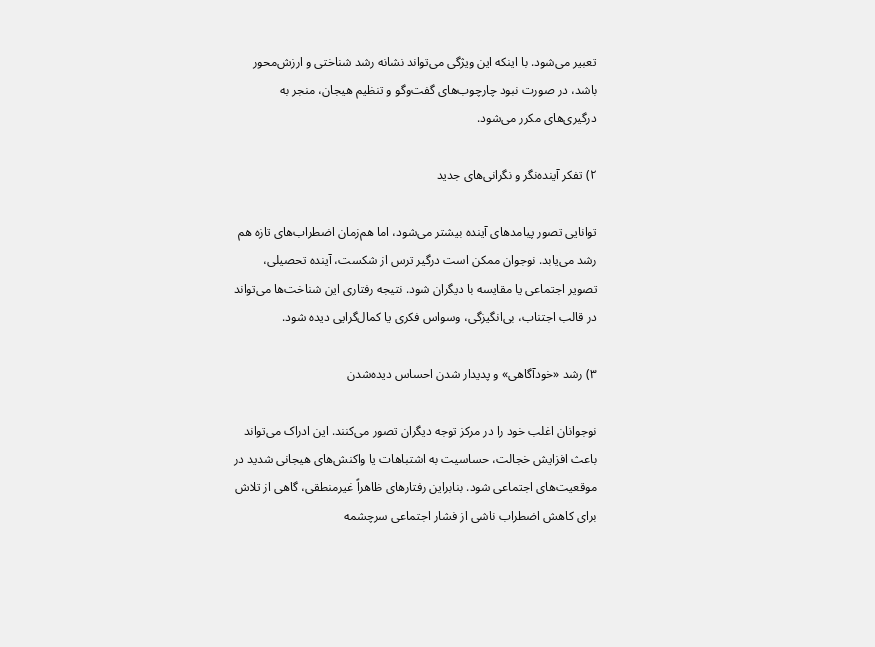تعبیر می‌شود. با اینکه این ویژگی می‌تواند نشانه رشد شناختی و ارزش‌محور باشد، در صورت نبود چارچوب‌های گفت‌وگو و تنظیم هیجان، منجر به درگیری‌های مکرر می‌شود.

۲) تفکر آینده‌نگر و نگرانی‌های جدید

توانایی تصور پیامدهای آینده بیشتر می‌شود، اما هم‌زمان اضطراب‌های تازه هم رشد می‌یابد. نوجوان ممکن است درگیر ترس از شکست، آینده تحصیلی، تصویر اجتماعی یا مقایسه با دیگران شود. نتیجه رفتاری این شناخت‌ها می‌تواند در قالب اجتناب، بی‌انگیزگی، وسواس فکری یا کمال‌گرایی دیده شود.

۳) رشد «خودآگاهی» و پدیدار شدن احساس دیده‌شدن

نوجوانان اغلب خود را در مرکز توجه دیگران تصور می‌کنند. این ادراک می‌تواند باعث افزایش خجالت، حساسیت به اشتباهات یا واکنش‌های هیجانی شدید در موقعیت‌های اجتماعی شود. بنابراین رفتارهای ظاهراً غیرمنطقی، گاهی از تلاش برای کاهش اضطراب ناشی از فشار اجتماعی سرچشمه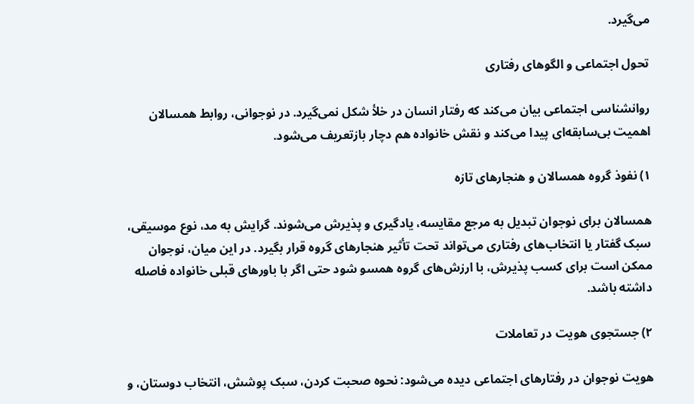می‌گیرد.

تحول اجتماعی و الگوهای رفتاری

روانشناسی اجتماعی بیان می‌کند که رفتار انسان در خلأ شکل نمی‌گیرد. در نوجوانی، روابط همسالان اهمیت بی‌سابقه‌ای پیدا می‌کند و نقش خانواده هم دچار بازتعریف می‌شود.

۱) نفوذ گروه همسالان و هنجارهای تازه

همسالان برای نوجوان تبدیل به مرجع مقایسه، یادگیری و پذیرش می‌شوند. گرایش به مد، نوع موسیقی، سبک گفتار یا انتخاب‌های رفتاری می‌تواند تحت تأثیر هنجارهای گروه قرار بگیرد. در این میان، نوجوان ممکن است برای کسب پذیرش، با ارزش‌های گروه همسو شود حتی اگر با باورهای قبلی خانواده فاصله داشته باشد.

۲) جستجوی هویت در تعاملات

هویت نوجوان در رفتارهای اجتماعی دیده می‌شود: نحوه صحبت کردن، سبک پوشش، انتخاب دوستان، و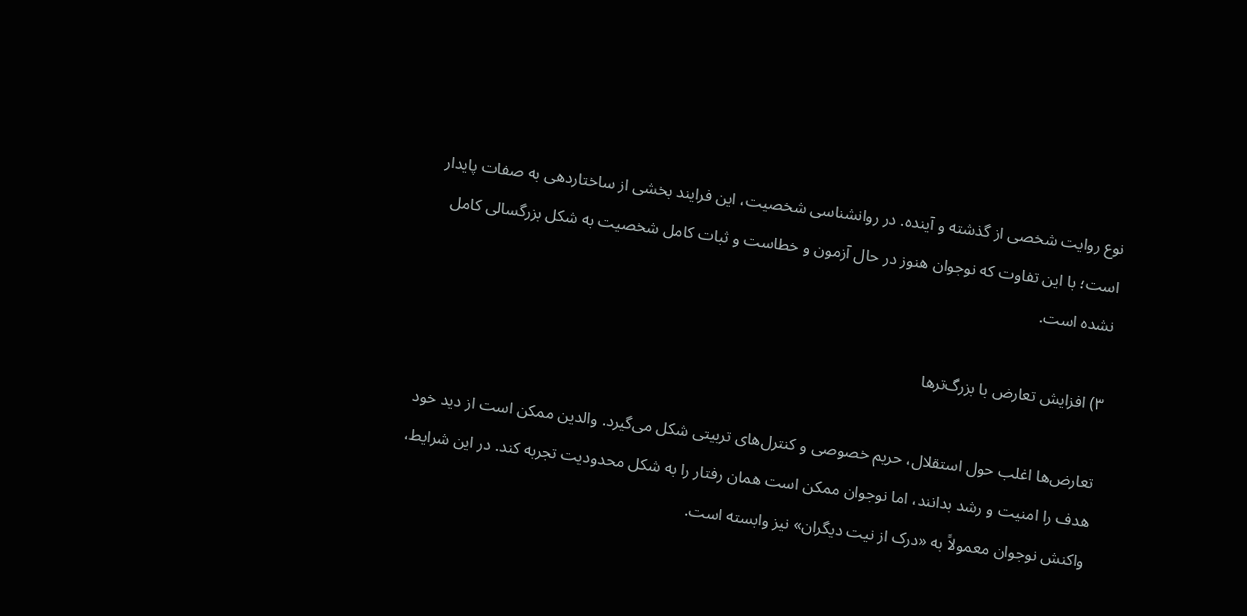نوع روایت شخصی از گذشته و آینده. در روانشناسی شخصیت، این فرایند بخشی از ساختاردهی به صفات پایدار است؛ با این تفاوت که نوجوان هنوز در حال آزمون و خطاست و ثبات کامل شخصیت به شکل بزرگسالی کامل نشده است.

۳) افزایش تعارض با بزرگ‌ترها

تعارض‌ها اغلب حول استقلال، حریم خصوصی و کنترل‌های تربیتی شکل می‌گیرد. والدین ممکن است از دید خود هدف را امنیت و رشد بدانند، اما نوجوان ممکن است همان رفتار را به شکل محدودیت تجربه کند. در این شرایط، واکنش نوجوان معمولاً به «درک از نیت دیگران» نیز وابسته است.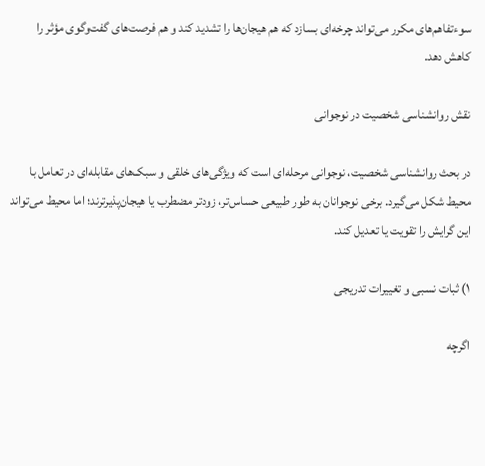سوءتفاهم‌های مکرر می‌تواند چرخه‌ای بسازد که هم هیجان‌ها را تشدید کند و هم فرصت‌های گفت‌وگوی مؤثر را کاهش دهد.

نقش روانشناسی شخصیت در نوجوانی

در بحث روانشناسی شخصیت، نوجوانی مرحله‌ای است که ویژگی‌های خلقی و سبک‌های مقابله‌ای در تعامل با محیط شکل می‌گیرد. برخی نوجوانان به طور طبیعی حساس‌تر، زودتر مضطرب یا هیجان‌پذیرترند؛ اما محیط می‌تواند این گرایش را تقویت یا تعدیل کند.

۱) ثبات نسبی و تغییرات تدریجی

اگرچه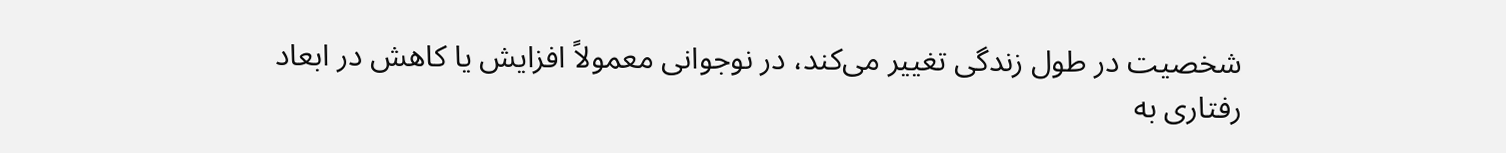شخصیت در طول زندگی تغییر می‌کند، در نوجوانی معمولاً افزایش یا کاهش در ابعاد رفتاری به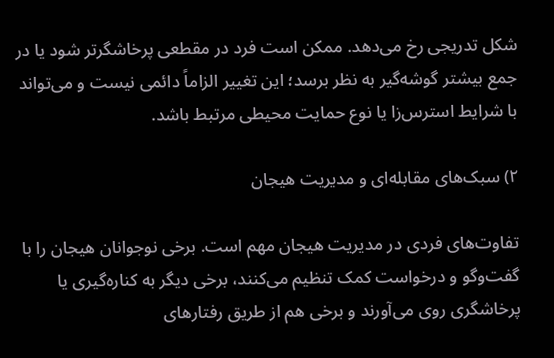شکل تدریجی رخ می‌دهد. ممکن است فرد در مقطعی پرخاشگرتر شود یا در جمع بیشتر گوشه‌گیر به نظر برسد؛ این تغییر الزاماً دائمی نیست و می‌تواند با شرایط استرس‌زا یا نوع حمایت محیطی مرتبط باشد.

۲) سبک‌های مقابله‌ای و مدیریت هیجان

تفاوت‌های فردی در مدیریت هیجان مهم است. برخی نوجوانان هیجان را با گفت‌وگو و درخواست کمک تنظیم می‌کنند، برخی دیگر به کناره‌گیری یا پرخاشگری روی می‌آورند و برخی هم از طریق رفتارهای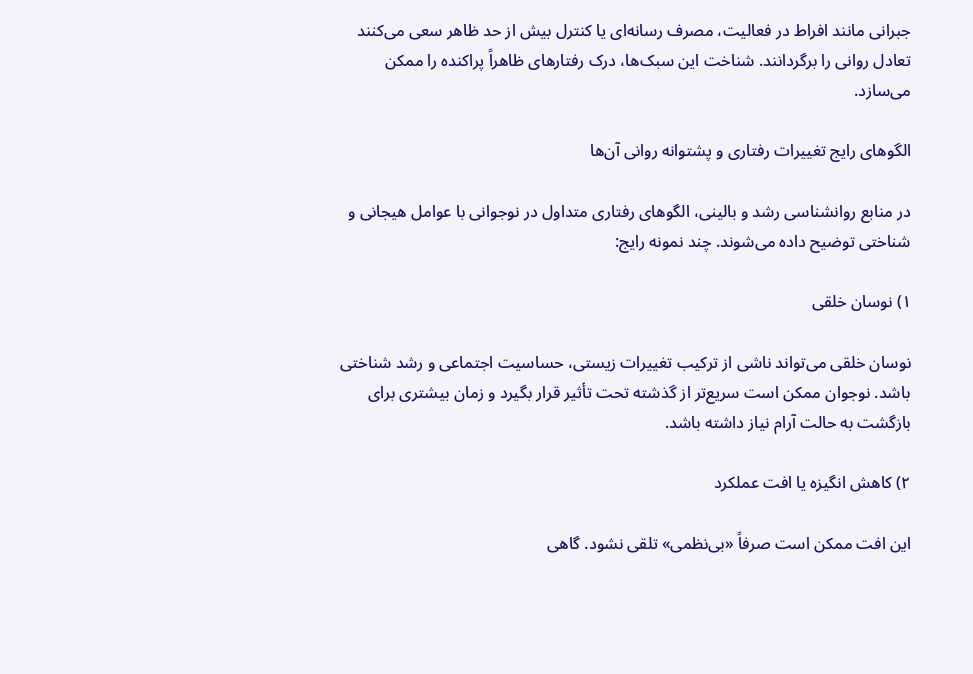جبرانی مانند افراط در فعالیت، مصرف رسانه‌ای یا کنترل بیش از حد ظاهر سعی می‌کنند تعادل روانی را برگردانند. شناخت این سبک‌ها، درک رفتارهای ظاهراً پراکنده را ممکن می‌سازد.

الگوهای رایج تغییرات رفتاری و پشتوانه روانی آن‌ها

در منابع روانشناسی رشد و بالینی، الگوهای رفتاری متداول در نوجوانی با عوامل هیجانی و شناختی توضیح داده می‌شوند. چند نمونه رایج:

۱) نوسان خلقی

نوسان خلقی می‌تواند ناشی از ترکیب تغییرات زیستی، حساسیت اجتماعی و رشد شناختی باشد. نوجوان ممکن است سریع‌تر از گذشته تحت تأثیر قرار بگیرد و زمان بیشتری برای بازگشت به حالت آرام نیاز داشته باشد.

۲) کاهش انگیزه یا افت عملکرد

این افت ممکن است صرفاً «بی‌نظمی» تلقی نشود. گاهی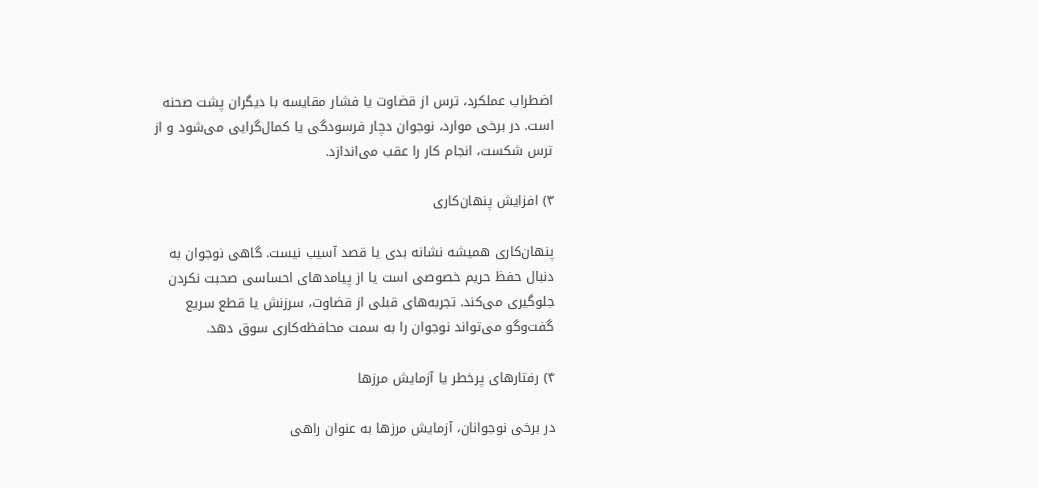اضطراب عملکرد، ترس از قضاوت یا فشار مقایسه با دیگران پشت صحنه است. در برخی موارد، نوجوان دچار فرسودگی یا کمال‌گرایی می‌شود و از ترس شکست، انجام کار را عقب می‌اندازد.

۳) افزایش پنهان‌کاری

پنهان‌کاری همیشه نشانه بدی یا قصد آسیب نیست. گاهی نوجوان به دنبال حفظ حریم خصوصی است یا از پیامدهای احساسی صحبت نکردن جلوگیری می‌کند. تجربه‌های قبلی از قضاوت، سرزنش یا قطع سریع گفت‌وگو می‌تواند نوجوان را به سمت محافظه‌کاری سوق دهد.

۴) رفتارهای پرخطر یا آزمایش مرزها

در برخی نوجوانان، آزمایش مرزها به عنوان راهی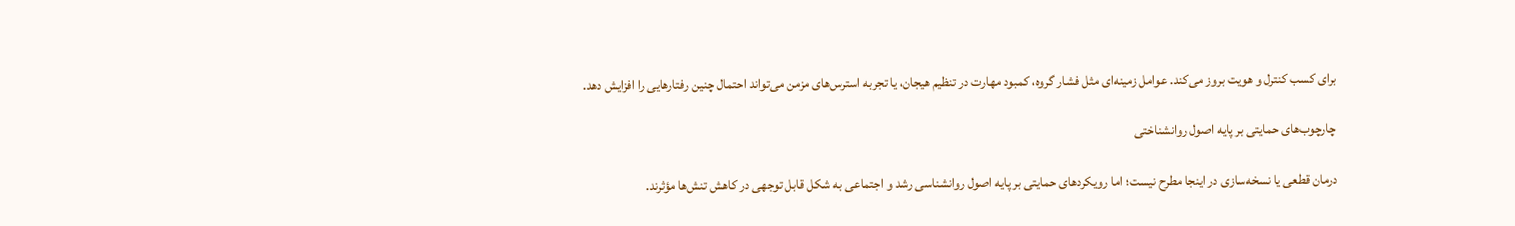برای کسب کنترل و هویت بروز می‌کند. عوامل زمینه‌ای مثل فشار گروه، کمبود مهارت در تنظیم هیجان، یا تجربه استرس‌های مزمن می‌تواند احتمال چنین رفتارهایی را افزایش دهد.

چارچوب‌های حمایتی بر پایه اصول روانشناختی

درمان قطعی یا نسخه‌سازی در اینجا مطرح نیست؛ اما رویکردهای حمایتی بر پایه اصول روانشناسی رشد و اجتماعی به شکل قابل توجهی در کاهش تنش‌ها مؤثرند.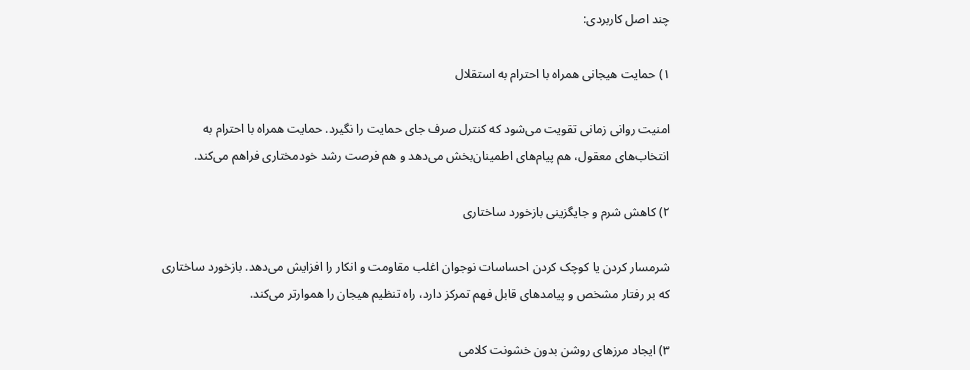چند اصل کاربردی:

۱) حمایت هیجانی همراه با احترام به استقلال

امنیت روانی زمانی تقویت می‌شود که کنترل صرف جای حمایت را نگیرد. حمایت همراه با احترام به انتخاب‌های معقول، هم پیام‌های اطمینان‌بخش می‌دهد و هم فرصت رشد خودمختاری فراهم می‌کند.

۲) کاهش شرم و جایگزینی بازخورد ساختاری

شرمسار کردن یا کوچک کردن احساسات نوجوان اغلب مقاومت و انکار را افزایش می‌دهد. بازخورد ساختاری که بر رفتار مشخص و پیامدهای قابل فهم تمرکز دارد، راه تنظیم هیجان را هموارتر می‌کند.

۳) ایجاد مرزهای روشن بدون خشونت کلامی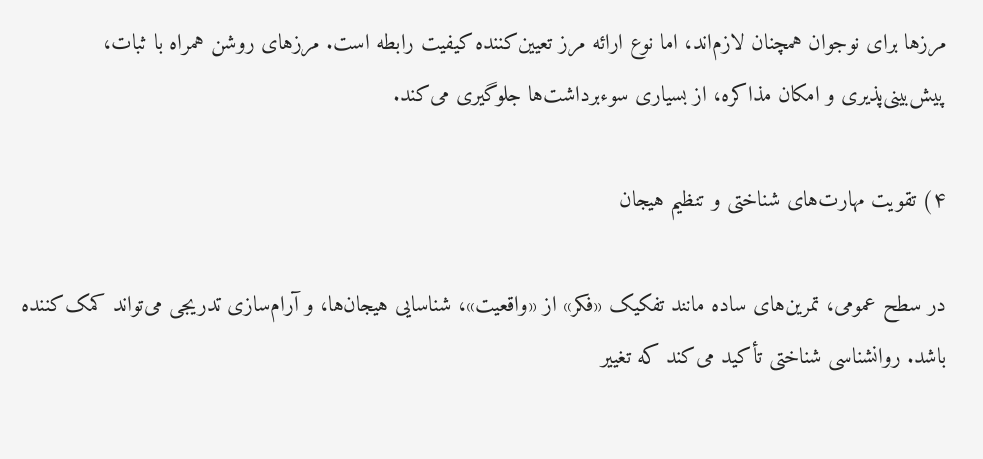مرزها برای نوجوان همچنان لازم‌اند، اما نوع ارائه مرز تعیین‌کننده کیفیت رابطه است. مرزهای روشن همراه با ثبات، پیش‌بینی‌پذیری و امکان مذاکره، از بسیاری سوءبرداشت‌ها جلوگیری می‌کند.

۴) تقویت مهارت‌های شناختی و تنظیم هیجان

در سطح عمومی، تمرین‌های ساده مانند تفکیک «فکر» از «واقعیت»، شناسایی هیجان‌ها، و آرام‌سازی تدریجی می‌تواند کمک‌کننده باشد. روانشناسی شناختی تأکید می‌کند که تغییر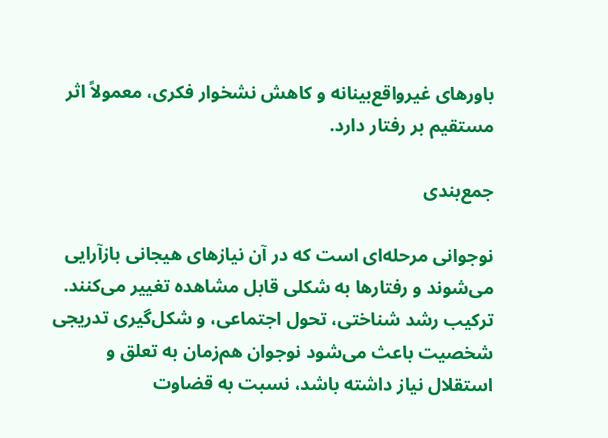باورهای غیرواقع‌بینانه و کاهش نشخوار فکری، معمولاً اثر مستقیم بر رفتار دارد.

جمع‌بندی

نوجوانی مرحله‌ای است که در آن نیازهای هیجانی بازآرایی می‌شوند و رفتارها به شکلی قابل مشاهده تغییر می‌کنند. ترکیب رشد شناختی، تحول اجتماعی، و شکل‌گیری تدریجی شخصیت باعث می‌شود نوجوان هم‌زمان به تعلق و استقلال نیاز داشته باشد، نسبت به قضاوت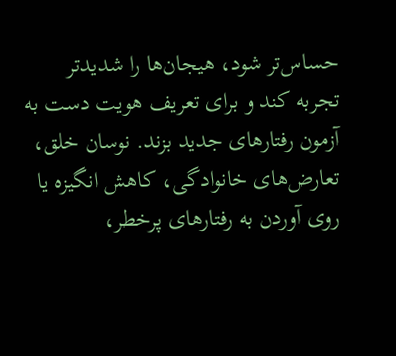حساس‌تر شود، هیجان‌ها را شدیدتر تجربه کند و برای تعریف هویت دست به آزمون رفتارهای جدید بزند. نوسان خلق، تعارض‌های خانوادگی، کاهش انگیزه یا روی آوردن به رفتارهای پرخطر،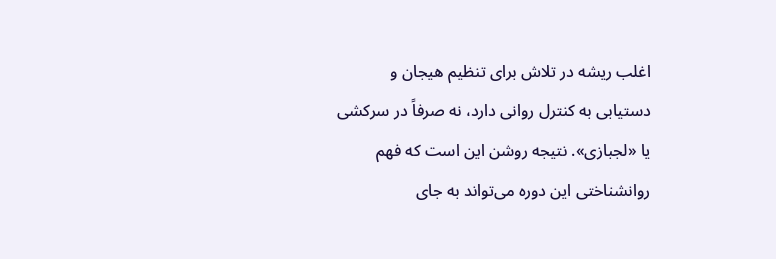اغلب ریشه در تلاش برای تنظیم هیجان و دستیابی به کنترل روانی دارد، نه صرفاً در سرکشی یا «لجبازی». نتیجه روشن این است که فهم روانشناختی این دوره می‌تواند به جای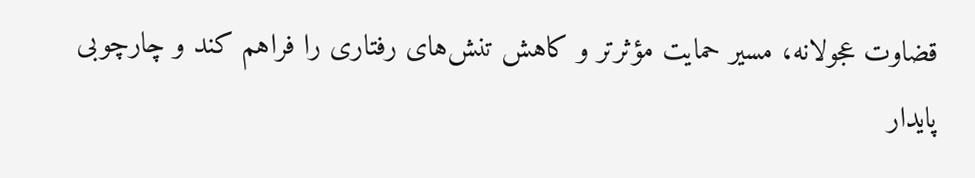قضاوت عجولانه، مسیر حمایت مؤثرتر و کاهش تنش‌های رفتاری را فراهم کند و چارچوبی پایدار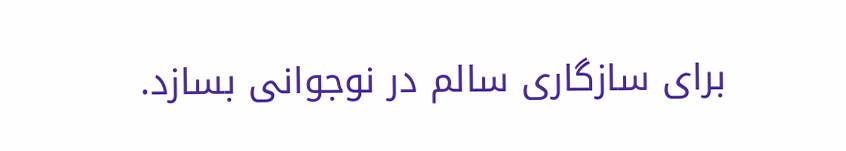برای سازگاری سالم در نوجوانی بسازد.